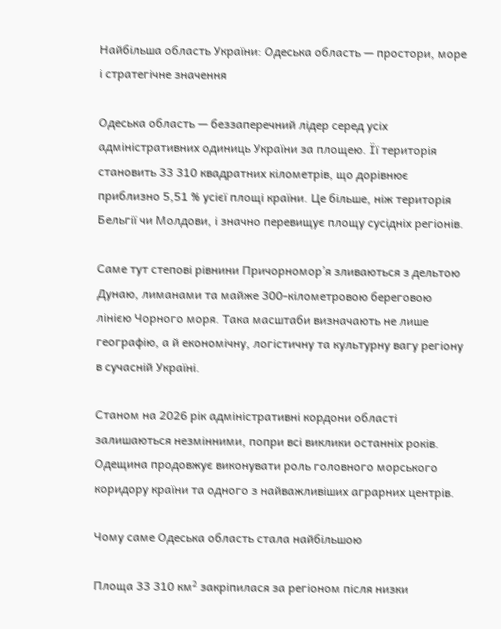Найбільша область України: Одеська область — простори, море і стратегічне значення

Одеська область — беззаперечний лідер серед усіх адміністративних одиниць України за площею. Її територія становить 33 310 квадратних кілометрів, що дорівнює приблизно 5,51 % усієї площі країни. Це більше, ніж територія Бельгії чи Молдови, і значно перевищує площу сусідніх регіонів.

Саме тут степові рівнини Причорномор’я зливаються з дельтою Дунаю, лиманами та майже 300-кілометровою береговою лінією Чорного моря. Така масштаби визначають не лише географію, а й економічну, логістичну та культурну вагу регіону в сучасній Україні.

Станом на 2026 рік адміністративні кордони області залишаються незмінними, попри всі виклики останніх років. Одещина продовжує виконувати роль головного морського коридору країни та одного з найважливіших аграрних центрів.

Чому саме Одеська область стала найбільшою

Площа 33 310 км² закріпилася за регіоном після низки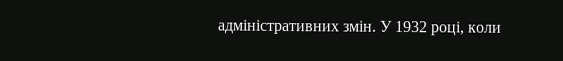адміністративних змін. У 1932 році, коли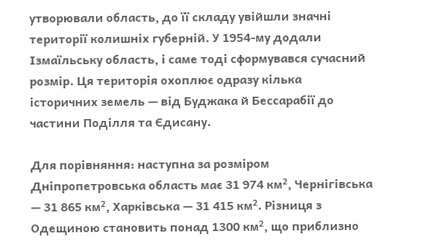утворювали область, до її складу увійшли значні території колишніх губерній. У 1954-му додали Ізмаїльську область, і саме тоді сформувався сучасний розмір. Ця територія охоплює одразу кілька історичних земель — від Буджака й Бессарабії до частини Поділля та Єдисану.

Для порівняння: наступна за розміром Дніпропетровська область має 31 974 км², Чернігівська — 31 865 км², Харківська — 31 415 км². Різниця з Одещиною становить понад 1300 км², що приблизно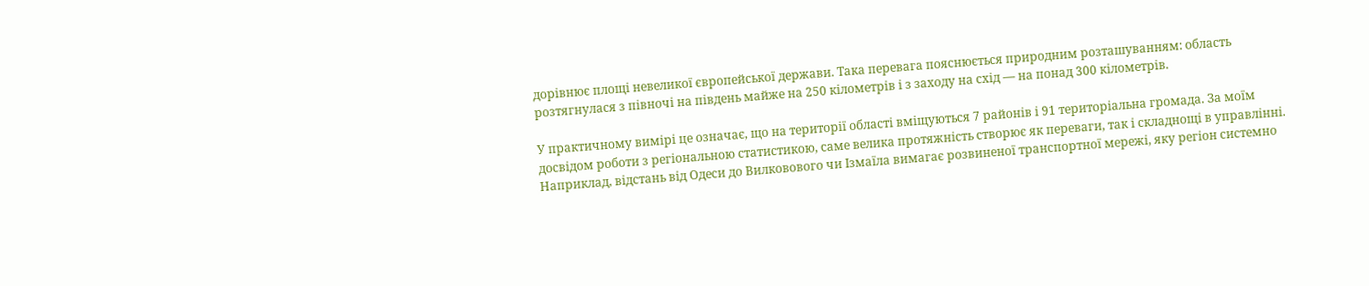дорівнює площі невеликої європейської держави. Така перевага пояснюється природним розташуванням: область розтягнулася з півночі на південь майже на 250 кілометрів і з заходу на схід — на понад 300 кілометрів.

У практичному вимірі це означає, що на території області вміщуються 7 районів і 91 територіальна громада. За моїм досвідом роботи з регіональною статистикою, саме велика протяжність створює як переваги, так і складнощі в управлінні. Наприклад, відстань від Одеси до Вилковового чи Ізмаїла вимагає розвиненої транспортної мережі, яку регіон системно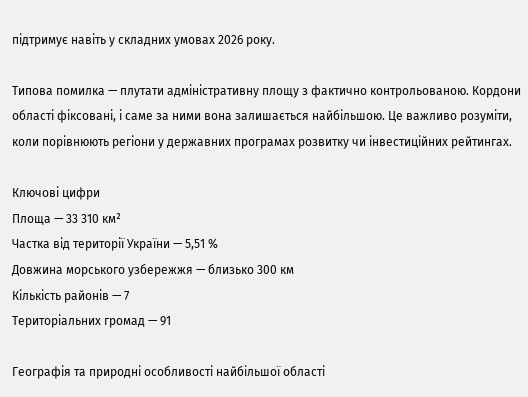підтримує навіть у складних умовах 2026 року.

Типова помилка — плутати адміністративну площу з фактично контрольованою. Кордони області фіксовані, і саме за ними вона залишається найбільшою. Це важливо розуміти, коли порівнюють регіони у державних програмах розвитку чи інвестиційних рейтингах.

Ключові цифри
Площа — 33 310 км²
Частка від території України — 5,51 %
Довжина морського узбережжя — близько 300 км
Кількість районів — 7
Територіальних громад — 91

Географія та природні особливості найбільшої області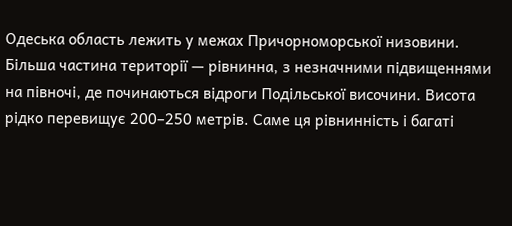Одеська область лежить у межах Причорноморської низовини. Більша частина території — рівнинна, з незначними підвищеннями на півночі, де починаються відроги Подільської височини. Висота рідко перевищує 200–250 метрів. Саме ця рівнинність і багаті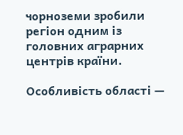чорноземи зробили регіон одним із головних аграрних центрів країни.

Особливість області —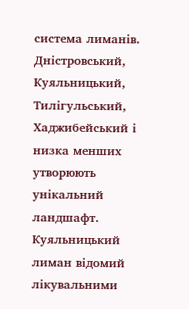система лиманів. Дністровський, Куяльницький, Тилігульський, Хаджибейський і низка менших утворюють унікальний ландшафт. Куяльницький лиман відомий лікувальними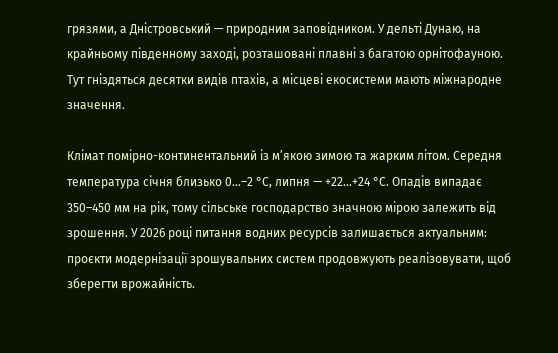грязями, а Дністровський — природним заповідником. У дельті Дунаю, на крайньому південному заході, розташовані плавні з багатою орнітофауною. Тут гніздяться десятки видів птахів, а місцеві екосистеми мають міжнародне значення.

Клімат помірно-континентальний із м’якою зимою та жарким літом. Середня температура січня близько 0…–2 °C, липня — +22…+24 °C. Опадів випадає 350–450 мм на рік, тому сільське господарство значною мірою залежить від зрошення. У 2026 році питання водних ресурсів залишається актуальним: проєкти модернізації зрошувальних систем продовжують реалізовувати, щоб зберегти врожайність.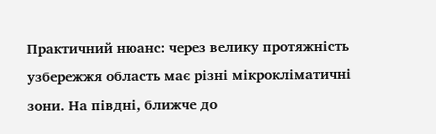Практичний нюанс: через велику протяжність узбережжя область має різні мікрокліматичні зони. На півдні, ближче до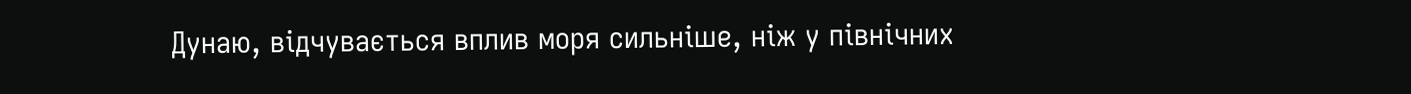Дунаю, відчувається вплив моря сильніше, ніж у північних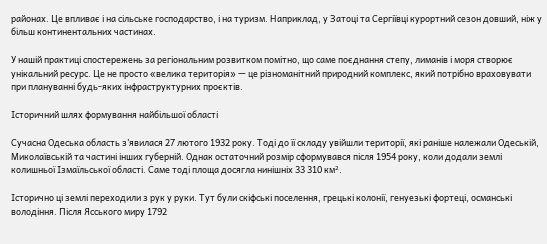районах. Це впливає і на сільське господарство, і на туризм. Наприклад, у Затоці та Сергіївці курортний сезон довший, ніж у більш континентальних частинах.

У нашій практиці спостережень за регіональним розвитком помітно, що саме поєднання степу, лиманів і моря створює унікальний ресурс. Це не просто «велика територія» — це різноманітний природний комплекс, який потрібно враховувати при плануванні будь-яких інфраструктурних проєктів.

Історичний шлях формування найбільшої області

Сучасна Одеська область з’явилася 27 лютого 1932 року. Тоді до її складу увійшли території, які раніше належали Одеській, Миколаївській та частині інших губерній. Однак остаточний розмір сформувався після 1954 року, коли додали землі колишньої Ізмаїльської області. Саме тоді площа досягла нинішніх 33 310 км².

Історично ці землі переходили з рук у руки. Тут були скіфські поселення, грецькі колонії, генуезькі фортеці, османські володіння. Після Ясського миру 1792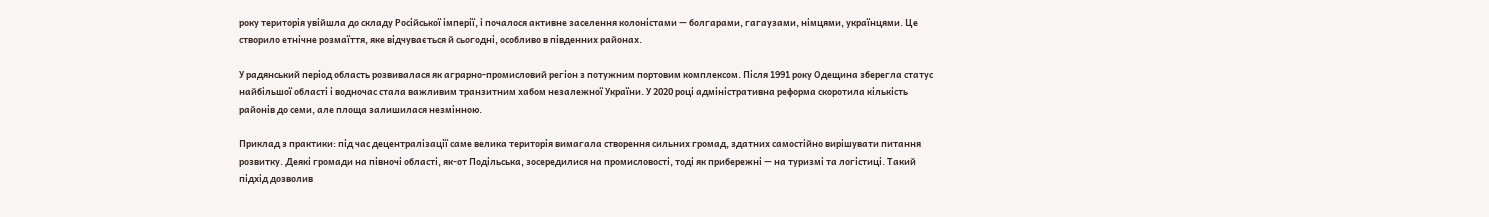року територія увійшла до складу Російської імперії, і почалося активне заселення колоністами — болгарами, гагаузами, німцями, українцями. Це створило етнічне розмаїття, яке відчувається й сьогодні, особливо в південних районах.

У радянський період область розвивалася як аграрно-промисловий регіон з потужним портовим комплексом. Після 1991 року Одещина зберегла статус найбільшої області і водночас стала важливим транзитним хабом незалежної України. У 2020 році адміністративна реформа скоротила кількість районів до семи, але площа залишилася незмінною.

Приклад з практики: під час децентралізації саме велика територія вимагала створення сильних громад, здатних самостійно вирішувати питання розвитку. Деякі громади на півночі області, як-от Подільська, зосередилися на промисловості, тоді як прибережні — на туризмі та логістиці. Такий підхід дозволив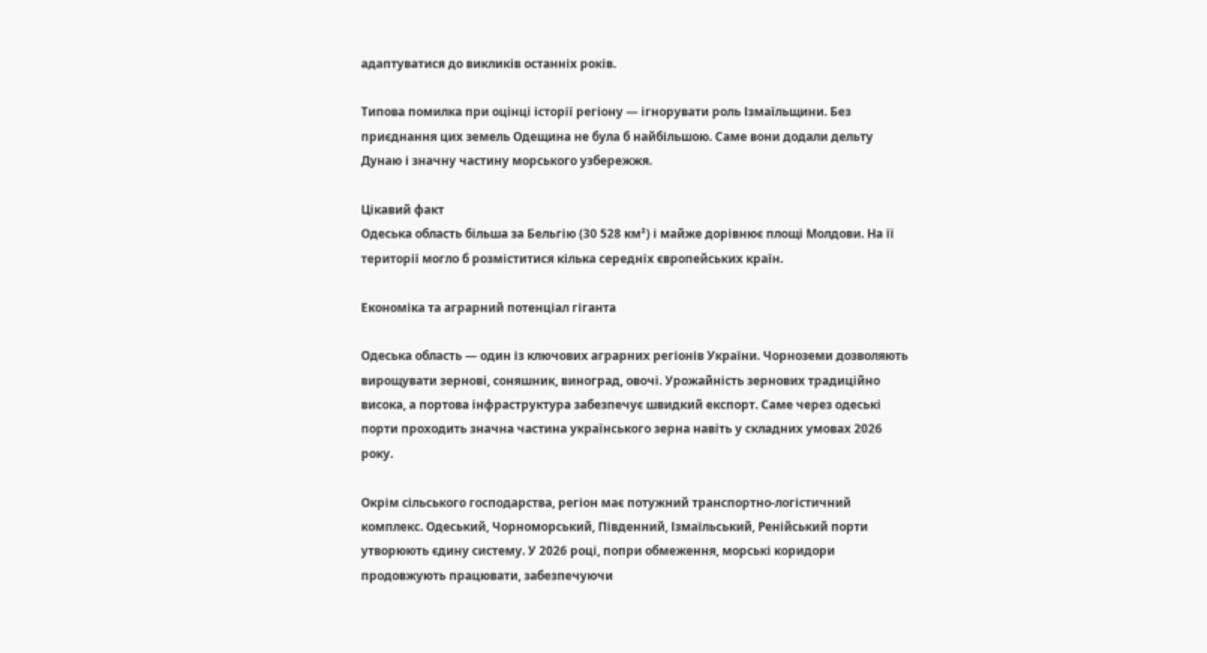адаптуватися до викликів останніх років.

Типова помилка при оцінці історії регіону — ігнорувати роль Ізмаїльщини. Без приєднання цих земель Одещина не була б найбільшою. Саме вони додали дельту Дунаю і значну частину морського узбережжя.

Цікавий факт
Одеська область більша за Бельгію (30 528 км²) і майже дорівнює площі Молдови. На її території могло б розміститися кілька середніх європейських країн.

Економіка та аграрний потенціал гіганта

Одеська область — один із ключових аграрних регіонів України. Чорноземи дозволяють вирощувати зернові, соняшник, виноград, овочі. Урожайність зернових традиційно висока, а портова інфраструктура забезпечує швидкий експорт. Саме через одеські порти проходить значна частина українського зерна навіть у складних умовах 2026 року.

Окрім сільського господарства, регіон має потужний транспортно-логістичний комплекс. Одеський, Чорноморський, Південний, Ізмаїльський, Ренійський порти утворюють єдину систему. У 2026 році, попри обмеження, морські коридори продовжують працювати, забезпечуючи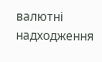валютні надходження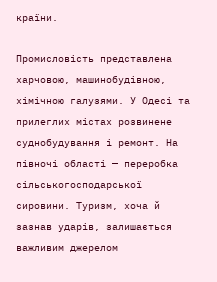країни.

Промисловість представлена харчовою, машинобудівною, хімічною галузями. У Одесі та прилеглих містах розвинене суднобудування і ремонт. На півночі області — переробка сільськогосподарської сировини. Туризм, хоча й зазнав ударів, залишається важливим джерелом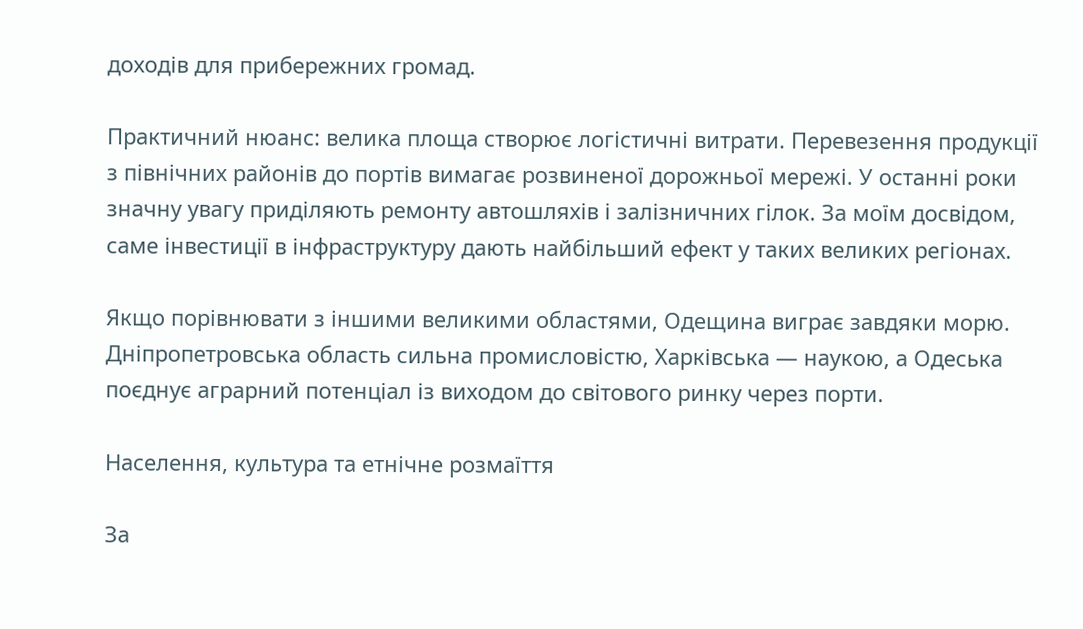доходів для прибережних громад.

Практичний нюанс: велика площа створює логістичні витрати. Перевезення продукції з північних районів до портів вимагає розвиненої дорожньої мережі. У останні роки значну увагу приділяють ремонту автошляхів і залізничних гілок. За моїм досвідом, саме інвестиції в інфраструктуру дають найбільший ефект у таких великих регіонах.

Якщо порівнювати з іншими великими областями, Одещина виграє завдяки морю. Дніпропетровська область сильна промисловістю, Харківська — наукою, а Одеська поєднує аграрний потенціал із виходом до світового ринку через порти.

Населення, культура та етнічне розмаїття

За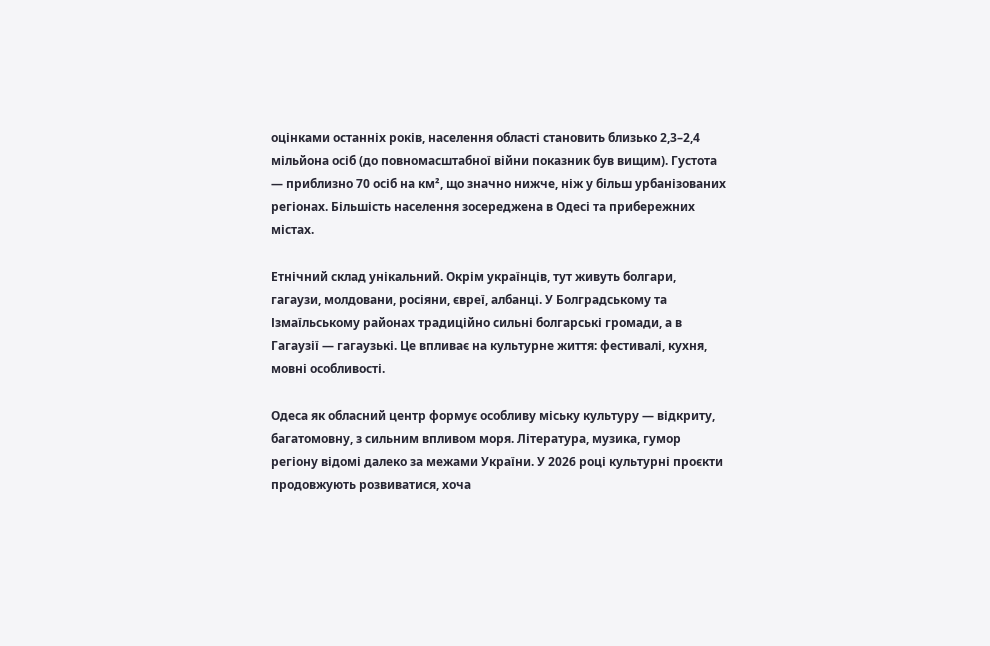оцінками останніх років, населення області становить близько 2,3–2,4 мільйона осіб (до повномасштабної війни показник був вищим). Густота — приблизно 70 осіб на км², що значно нижче, ніж у більш урбанізованих регіонах. Більшість населення зосереджена в Одесі та прибережних містах.

Етнічний склад унікальний. Окрім українців, тут живуть болгари, гагаузи, молдовани, росіяни, євреї, албанці. У Болградському та Ізмаїльському районах традиційно сильні болгарські громади, а в Гагаузії — гагаузькі. Це впливає на культурне життя: фестивалі, кухня, мовні особливості.

Одеса як обласний центр формує особливу міську культуру — відкриту, багатомовну, з сильним впливом моря. Література, музика, гумор регіону відомі далеко за межами України. У 2026 році культурні проєкти продовжують розвиватися, хоча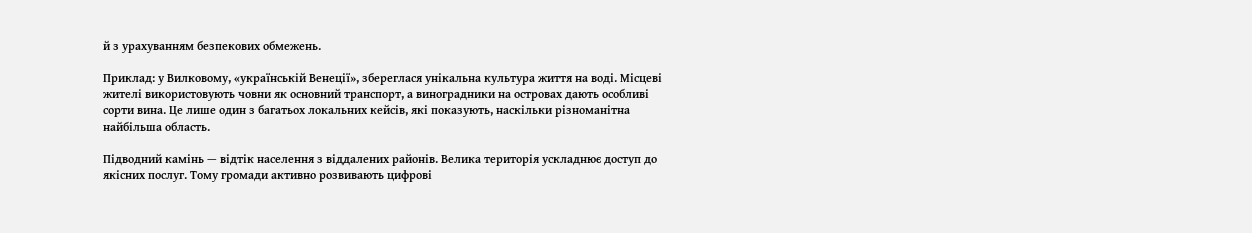й з урахуванням безпекових обмежень.

Приклад: у Вилковому, «українській Венеції», збереглася унікальна культура життя на воді. Місцеві жителі використовують човни як основний транспорт, а виноградники на островах дають особливі сорти вина. Це лише один з багатьох локальних кейсів, які показують, наскільки різноманітна найбільша область.

Підводний камінь — відтік населення з віддалених районів. Велика територія ускладнює доступ до якісних послуг. Тому громади активно розвивають цифрові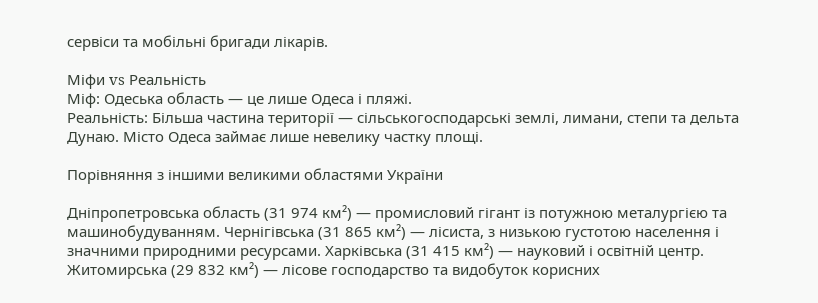сервіси та мобільні бригади лікарів.

Міфи vs Реальність
Міф: Одеська область — це лише Одеса і пляжі.
Реальність: Більша частина території — сільськогосподарські землі, лимани, степи та дельта Дунаю. Місто Одеса займає лише невелику частку площі.

Порівняння з іншими великими областями України

Дніпропетровська область (31 974 км²) — промисловий гігант із потужною металургією та машинобудуванням. Чернігівська (31 865 км²) — лісиста, з низькою густотою населення і значними природними ресурсами. Харківська (31 415 км²) — науковий і освітній центр. Житомирська (29 832 км²) — лісове господарство та видобуток корисних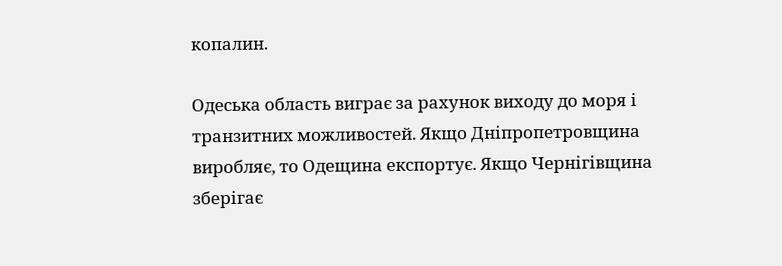копалин.

Одеська область виграє за рахунок виходу до моря і транзитних можливостей. Якщо Дніпропетровщина виробляє, то Одещина експортує. Якщо Чернігівщина зберігає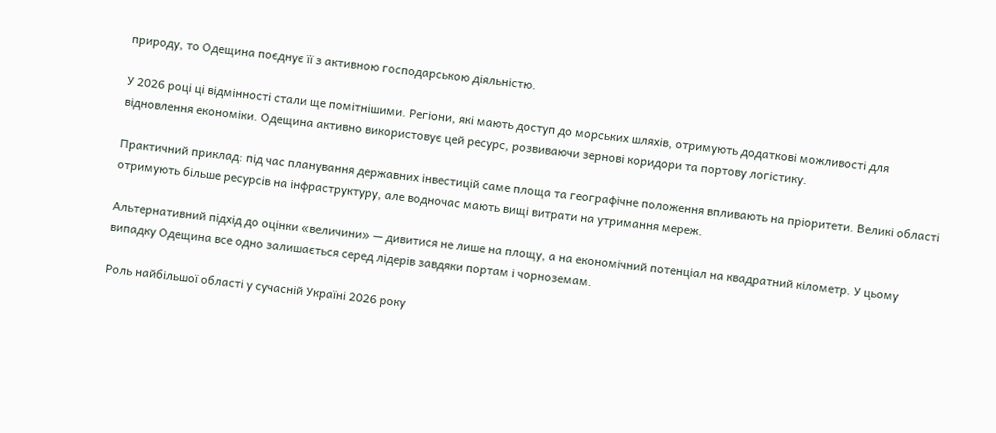природу, то Одещина поєднує її з активною господарською діяльністю.

У 2026 році ці відмінності стали ще помітнішими. Регіони, які мають доступ до морських шляхів, отримують додаткові можливості для відновлення економіки. Одещина активно використовує цей ресурс, розвиваючи зернові коридори та портову логістику.

Практичний приклад: під час планування державних інвестицій саме площа та географічне положення впливають на пріоритети. Великі області отримують більше ресурсів на інфраструктуру, але водночас мають вищі витрати на утримання мереж.

Альтернативний підхід до оцінки «величини» — дивитися не лише на площу, а на економічний потенціал на квадратний кілометр. У цьому випадку Одещина все одно залишається серед лідерів завдяки портам і чорноземам.

Роль найбільшої області у сучасній Україні 2026 року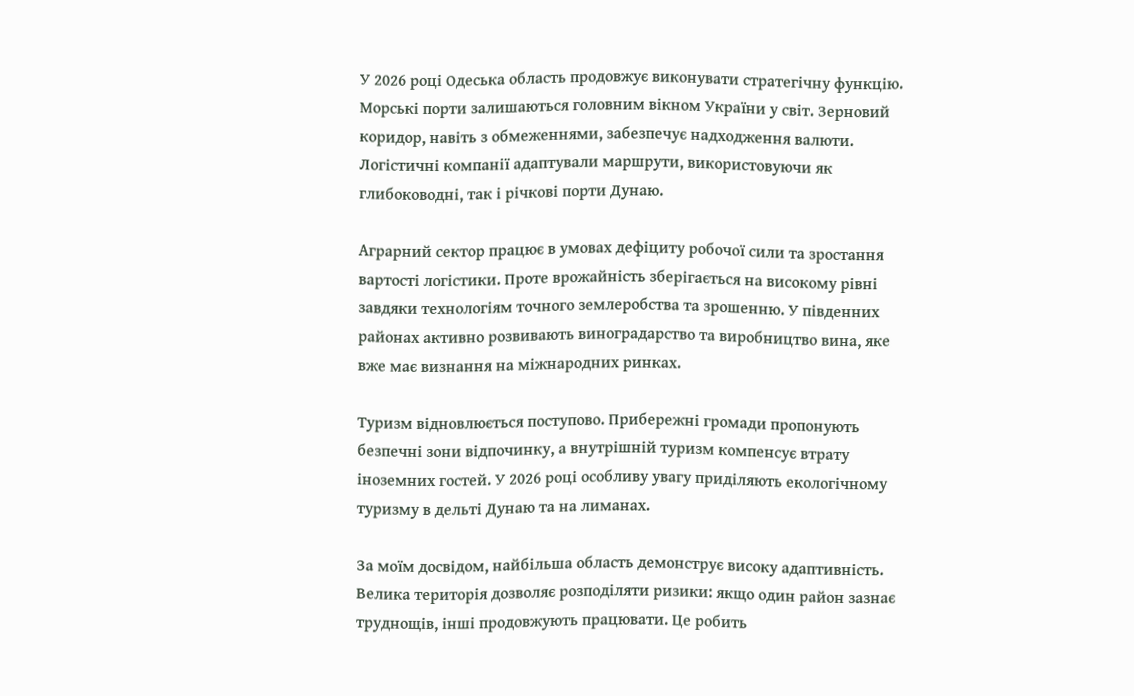У 2026 році Одеська область продовжує виконувати стратегічну функцію. Морські порти залишаються головним вікном України у світ. Зерновий коридор, навіть з обмеженнями, забезпечує надходження валюти. Логістичні компанії адаптували маршрути, використовуючи як глибоководні, так і річкові порти Дунаю.

Аграрний сектор працює в умовах дефіциту робочої сили та зростання вартості логістики. Проте врожайність зберігається на високому рівні завдяки технологіям точного землеробства та зрошенню. У південних районах активно розвивають виноградарство та виробництво вина, яке вже має визнання на міжнародних ринках.

Туризм відновлюється поступово. Прибережні громади пропонують безпечні зони відпочинку, а внутрішній туризм компенсує втрату іноземних гостей. У 2026 році особливу увагу приділяють екологічному туризму в дельті Дунаю та на лиманах.

За моїм досвідом, найбільша область демонструє високу адаптивність. Велика територія дозволяє розподіляти ризики: якщо один район зазнає труднощів, інші продовжують працювати. Це робить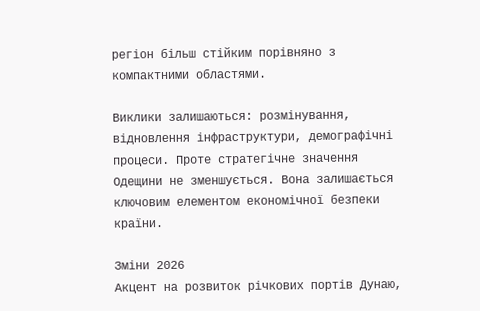регіон більш стійким порівняно з компактними областями.

Виклики залишаються: розмінування, відновлення інфраструктури, демографічні процеси. Проте стратегічне значення Одещини не зменшується. Вона залишається ключовим елементом економічної безпеки країни.

Зміни 2026
Акцент на розвиток річкових портів Дунаю,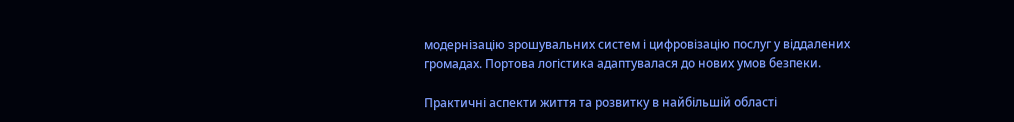модернізацію зрошувальних систем і цифровізацію послуг у віддалених громадах. Портова логістика адаптувалася до нових умов безпеки.

Практичні аспекти життя та розвитку в найбільшій області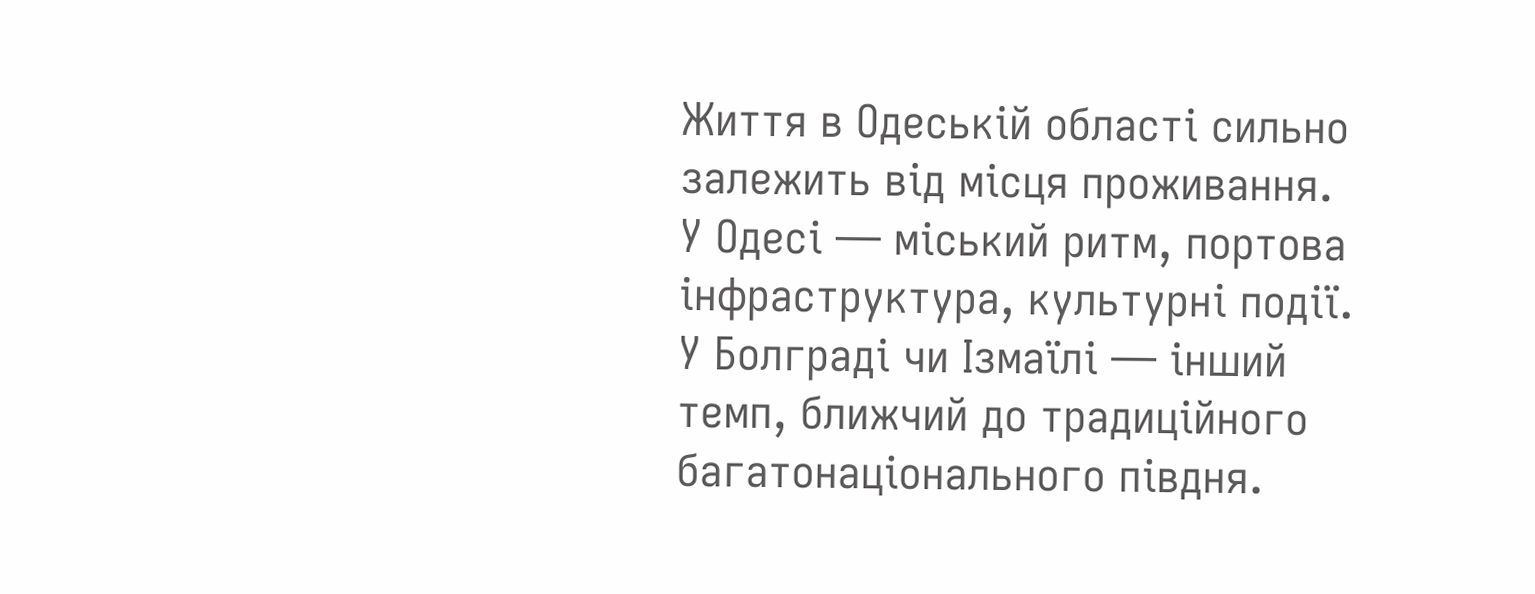Життя в Одеській області сильно залежить від місця проживання. У Одесі — міський ритм, портова інфраструктура, культурні події. У Болграді чи Ізмаїлі — інший темп, ближчий до традиційного багатонаціонального півдня.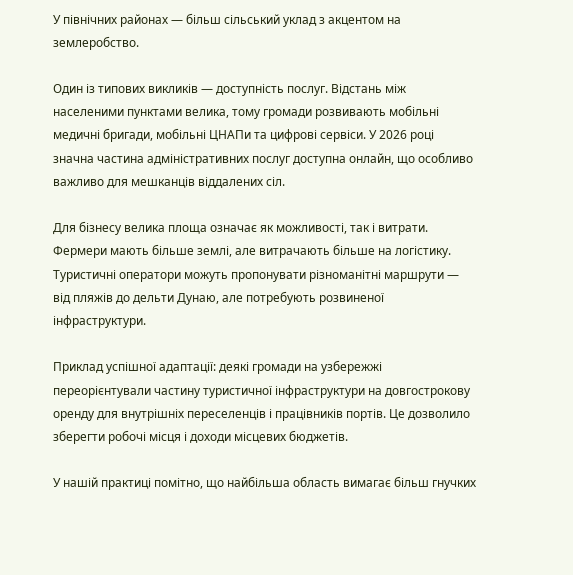У північних районах — більш сільський уклад з акцентом на землеробство.

Один із типових викликів — доступність послуг. Відстань між населеними пунктами велика, тому громади розвивають мобільні медичні бригади, мобільні ЦНАПи та цифрові сервіси. У 2026 році значна частина адміністративних послуг доступна онлайн, що особливо важливо для мешканців віддалених сіл.

Для бізнесу велика площа означає як можливості, так і витрати. Фермери мають більше землі, але витрачають більше на логістику. Туристичні оператори можуть пропонувати різноманітні маршрути — від пляжів до дельти Дунаю, але потребують розвиненої інфраструктури.

Приклад успішної адаптації: деякі громади на узбережжі переорієнтували частину туристичної інфраструктури на довгострокову оренду для внутрішніх переселенців і працівників портів. Це дозволило зберегти робочі місця і доходи місцевих бюджетів.

У нашій практиці помітно, що найбільша область вимагає більш гнучких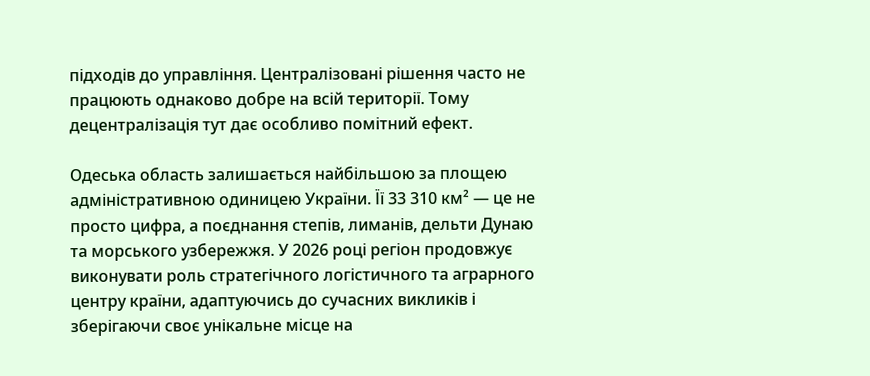підходів до управління. Централізовані рішення часто не працюють однаково добре на всій території. Тому децентралізація тут дає особливо помітний ефект.

Одеська область залишається найбільшою за площею адміністративною одиницею України. Її 33 310 км² — це не просто цифра, а поєднання степів, лиманів, дельти Дунаю та морського узбережжя. У 2026 році регіон продовжує виконувати роль стратегічного логістичного та аграрного центру країни, адаптуючись до сучасних викликів і зберігаючи своє унікальне місце на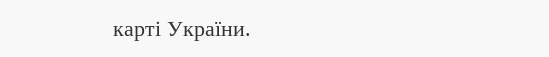карті України.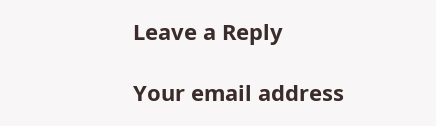Leave a Reply

Your email address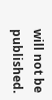will not be published.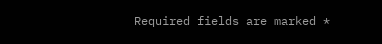Required fields are marked *